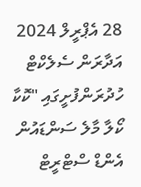28 އެޕްރީލް 2024
އަދާރަން ސެލެކްޓް ހުދުރަންފުށީގައި "ކޮކާ ކޯލާ މާލެ ސަންޑައުން އެންޑް ސްޓްރީޓް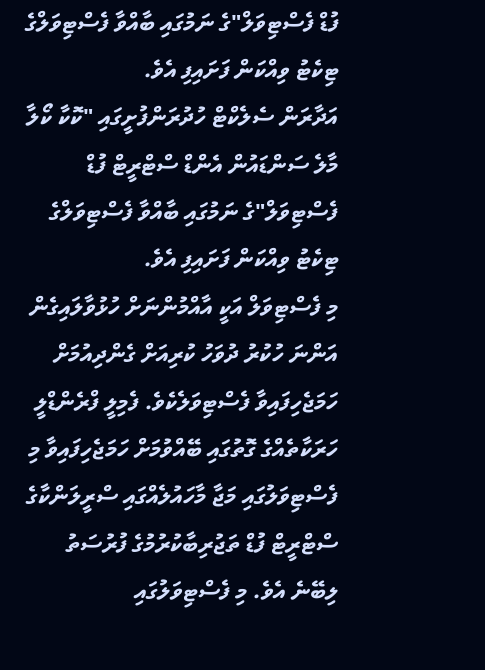ފުޑް ފެސްޓިވަލް"ގެ ނަމުގައި ބާއްވާ ފެސްޓިވަލްގެ ޓިކެޓު ވިއްކަން ފަށައިފި އެވެ.
އަދާރަން ސެލެކްޓް ހުދުރަންފުށީގައި "ކޮކާ ކޯލާ މާލެ ސަންޑައުން އެންޑް ސްޓްރީޓް ފުޑް ފެސްޓިވަލް"ގެ ނަމުގައި ބާއްވާ ފެސްޓިވަލްގެ ޓިކެޓު ވިއްކަން ފަށައިފި އެވެ.
މި ފެސްޓިވަލް އަކީ އާއްމުންނަށް ހުޅުވާލައިގެން އަންނަ ހުކުރު ދުވަހު ކުރިއަށް ގެންދިއުމަށް ހަމަޖެހިފައިވާ ފެސްޓިވަލެކެވެ. ފެމިލީ ފްރެންޑްލީ ހަރަކާތެއްގެ ގޮތުގައި ބޭއްވުމަށް ހަމަޖެހިފައިވާ މި ފެސްޓިވަލުގައި މަޖާ މާހައުލެއްގައި ސްރީލަންކާގެ ސްޓްރީޓް ފުޑް ތަޖުރިބާކުރުމުގެ ފުރުސަތު ލިބޭނެ އެވެ. މި ފެސްޓިވަލުގައި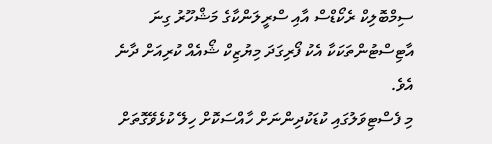ސިމްބޮލިކް ރެކޯޑްސް އާއި ސްރީލަންކާގެ މަޝްހޫރު ގިނަ އާޓިސްޓުންތަކަކާ އެކު ފޯރިގަދަ މިޔުޒިކް ޝޯއެއް ކުރިއަށް ދާނެ އެވެ.
މި ފެސްޓިވަލުގައި ކުޑަކުދިންނަށް ހާއްސަކޮށް ހިލޭ ކުޅެވޭގޮތަށް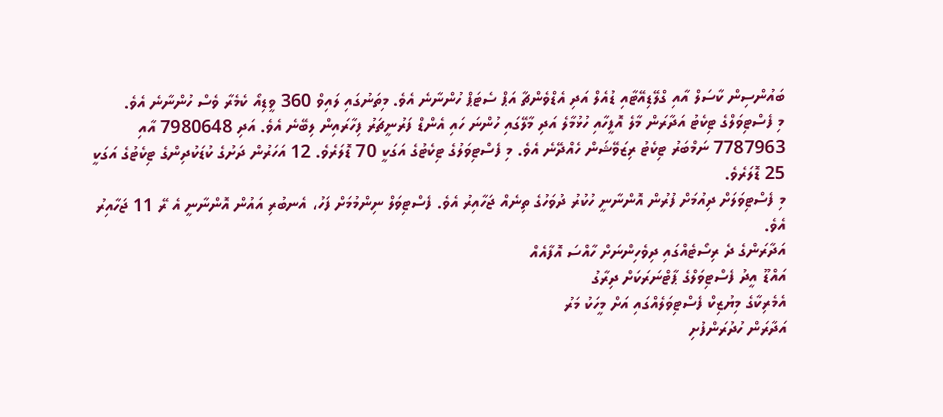ބައުންސިން ކާސަލް އާއި ގްލޭޑިއޭޓާއި ޑުއެލް އަދި އެޑްވެންޗާ އަޕް ސެޓަޕް ހުންނާނެ އެވެ. މިތަނުގައި ލައިވް 360 ވީޑިއޯ ކެމެރާ ވެސް ހުންނާނެ އެވެ.
މި ފެސްޓިވަލްގެ ޓިކެޓު އަދާރަން މާލެ އޮފީހާއި ހުޅުމާލެ އަދި މާލޭގައި ހުންނަ ހައި އެންޑް ފަރުނީޗަރު ފިހާރައިން ލިބޭނެ އެވެ. އަދި 7980648 އާއި 7787963 ނަމްބަރު ޓިކެޓު ރިޒަވޭޝަން ހެއްދޭނެ އެވެ. މި ފެސްޓިވަލުގެ ޓިކެޓުގެ އަގަކީ 70 ޑޮލަރެވެ. 12 އަހަރުން ދަށުގެ ކުޑަކުދިންގެ ޓިކެޓުގެ އަގަކީ 25 ޑޮލަރެވެ.
މި ފެސްޓިވަލަށް ދިއުމަށް ފުރުން އޮންނާނީ ހުކުރު ދުވަހުގެ ތިނެއް ޖަހާއިރު އެވެ. ފެސްޓިވަލް ނިންމުމަށް ފަހު، އެނބުރި އައުން އޮންނާނީ އެ ރޭ 11 ޖަހާއިރު އެވެ.
އަދާރަންގެ ދެ ރިސޯޓެއްގައި ދިވެހިންނަށް ހާއްސަ އޮފާއެއް
އައްޑޫ އީދު ފެސްޓިވަލްގެ ޕާޓްނަރަކަށް ދިރާގު
އެމެރިކާގެ މިޔުޒިކް ފެސްޓިވަލެއްގައި އަށް މީހަކު މަރު
އަދާރަން ހުދުރަންފުށި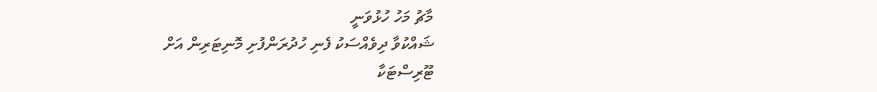މާޗު މަހު ހުޅުވަނީ
ޝައްކުވާ ދިވެއްސަކު ފެނި ހުދުރަންފުށި މޮނިޓަރިން އަށް
ޓޫރިސްޓަކާ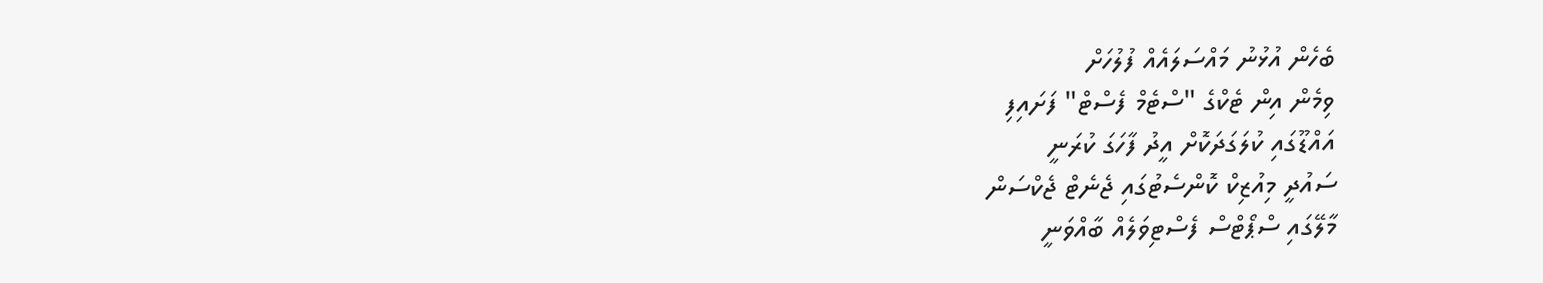ބެހެން އުޅުނު މައްސަލައެއް ފުލުހަށް
ވިމެން އިން ޓެކްގެ "ސްޓެމް ފެސްޓް" ފަށައިފި
އައްޑޫގައި ކުލަގަދަކޮށް އީދު ފާހަގަ ކުރަނީ
ސައުދީ މިއުޒިކް ކޮންސެޓުގައި ޖެނެޓް ޖެކްސަން
މާލޭގައި ސްޕޯޓްސް ފެސްޓިވަލެއް ބާއްވަނީ